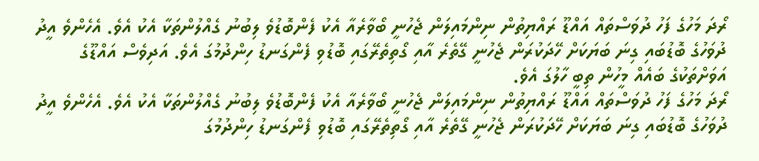ރޯދަ މަހުގެ ފަހު ދުވަސްތައް އައްޑޫ ރައްޔިތުން ނިންމައިލަން ޖެހުނީ ބޯވާރެއާ އެކު ފެންބޮޑުވެ ލިބުނު ގެއްލުންތަކާ އެކު އެވެ. އެހެންވެ އީދު ދުވަހުގެ ބޮޑުބައި ގިނަ ބަޔަކަށް ހޭދަކުރަން ޖެހުނީ ގޭތެރެ އާއި ގޯތިތެރޭގައި ބޮޑުވި ފެންގަނޑު ހިންދުމުގަ އެވެ. އަދިވެސް އައްޑޫގެ އަވަށްތަކުގެ ބައެއް މީހުން ތިބީ ހާލުގަ އެވެ.
ރޯދަ މަހުގެ ފަހު ދުވަސްތައް އައްޑޫ ރައްޔިތުން ނިންމައިލަން ޖެހުނީ ބޯވާރެއާ އެކު ފެންބޮޑުވެ ލިބުނު ގެއްލުންތަކާ އެކު އެވެ. އެހެންވެ އީދު ދުވަހުގެ ބޮޑުބައި ގިނަ ބަޔަކަށް ހޭދަކުރަން ޖެހުނީ ގޭތެރެ އާއި ގޯތިތެރޭގައި ބޮޑުވި ފެންގަނޑު ހިންދުމުގަ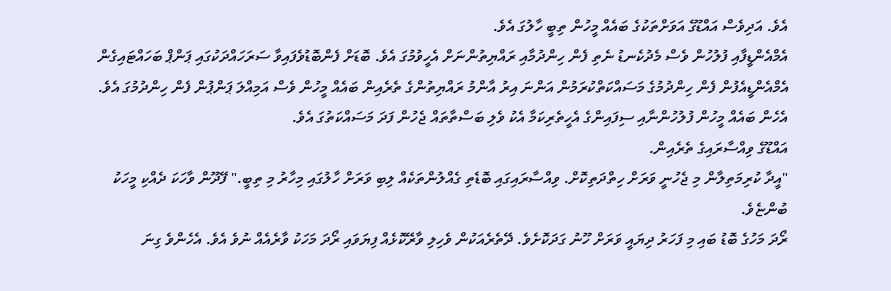އެވެ. އަދިވެސް އައްޑޫގެ އަވަށްތަކުގެ ބައެއް މީހުން ތިބީ ހާލުގަ އެވެ.
އެމްއެންޑީފާއި ފުލުހުން ވެސް މެދުކެނޑު ނެތި ފެން ހިންދުމާއި ރައްޔިތުންނަށް އެހީވުމުގަ އެވެ. ބޮޑަށް ފެންބޮޑުވެފައިވާ ސަރަހައްދަކުގައި ޕަންޕް ބަހައްޓައިގެން އެމްއެންޑީއެފުން ފެން ހިންދުމުގެ މަސައްކަތްކުރަމުން އަންނަ އިރު އާންމު ރައްޔިތުންގެ ތެރެއިން ބައެއް މީހުން ވެސް އަމިއްލަ ޕަންޕުން ފެން ހިންދުމުގަ އެވެ.
އެހެން ބައެއް މީހުން ފުލުހުންނާއި ސިފައިންގެ އެހީތެރިކަމާ އެކު ވެލި ބަސްތާތައް ޖެހުން ފަދަ މަސައްކަތުގަ އެވެ.
އައްޑޫގެ ވިއްސާރައިގެ ތެރެއިން.
"އީދާ ކުރިމަތިލާން މި ޖެހުނީ ވަރަށް ހިތްދަތިކޮށް. ވިއްސާރައިގައި ބޮޑެތި ގެއްލުންތަކެއް ލިބި ވަރަށް ހާލުގައި މިހާރު މި ތިބީ." ފޭދޫން ވާހަކަ ދެއްކި މީހަކު ބުންޏެވެ.
ރޯދަ މަހުގެ ބޮޑު ބައި މި ފަހަރު ދިޔައީ ވަރަށް ހޫނު ގަދަކޮށެވެ. ދޭތެރެއަކުން ވެހިލި ވާރޭކޮޅެއް ފިޔަވައި ރޯދަ މަހަކު ވާރެއެއް ނުވެ އެވެ. އެހެންވެ ގިނަ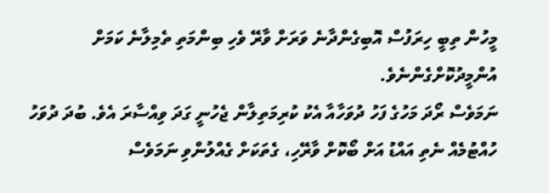މީހުން ތިބީ ހިރަފުސް އޮބިގެންދާނެ ވަރަށް ވާރޭ ވެހި ބިންމަތި ތެމިލާނެ ކަމަށް އުންމީދުކޮށްގެންނެވެ.
ނަމަވެސް ރޯދަ މަހުގެ ފަހު ދުވަހާއާ އެކު ކުރިމަތިލާން ޖެހުނީ ގަދަ ވިއްސާރަ އެވެ. ބުދަ ދުވަހު ހުއްޓުމެއް ނެތި އައްޑު އަށް ބޯކޮށް ވާރޭހި، ގެތަކަށް ގެއްލުންވި ނަމަވެސް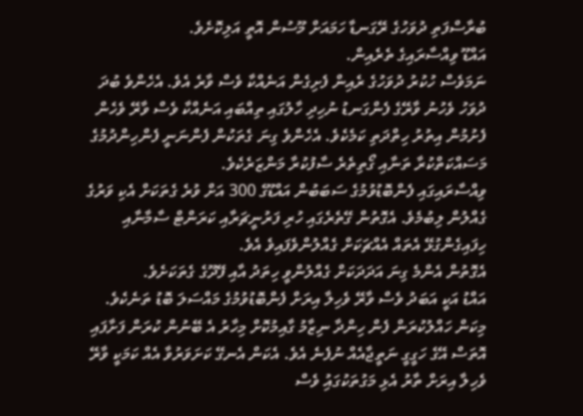ބުރާސްފަތި ދުވަހުގެ ރޭގަނޑާ ހަމައަށް މޫސުން އޮތީ އަލިކޮށެވެ.
އައްޑޫ ވިއްސާރައިގެ ތެރެއިން.
ނަމަވެސް ހުކުރު ދުވަހުގެ ރެއިން ފެށިގެން އަނެއްކާ ވެސް ވާރެ އެވެ. އެހެންވެ ބުދަ ދުވަހު ވެހުނު ވާރޭގެ ފެންގަނޑު ނުހިދި ހާލުގައި ތިއްބައި އަނެއްކާ ވެސް ވާރޭ ވެހެން ފެށުމުން އިތުރު ހިތްދަތި ކަމެކެވެ. އެހެންވެ ގިނަ ގެތަކުން ފެންނަނީ ފެންހިންދުމުގެ މަސައްކަތްކުރާ ތަނާއި ގޯތިތެރެ ސާފުކުރާ މަންޒަރެކެވެ.
ވިއްސާރައިގައި ފެންބޮޑުވުމުގެ ސަބަބުން އައްޑޫގެ 300 އަށް ވުރެ ގެތަކަށް އެކި ވަރުގެ ގެއްލުން ލިބުމެވެ. އެގޮތުން ގޭތެރެގައި ހުރި ފަރުނީޗަރާއި ކަރަންޓް ސާމާނާއި ހިފައިގެންގުޅޭ އެތައް އެއްޗަކަށް ގެއްލުންވެފައިވެ އެވެ.
އެގޮތުން އެންމެ ގިނަ އަދަދަކަށް ގެއްލުންވީ ހިތަދު އާއި ފޭދޫގެ ގެތަކަށެވެ.
އައްޑު އަކީ އަބަދު ވެސް ވާރޭ ވެހިލާ އިރަށް ފެންބޮޑުވުމުގެ މައްސަލަ ބޮޑު ތަނެކެވެ. މިކަން ހައްލުކުރަން ފެން ހިންދާ ނިޒާމު ގާއިމުކޮށް މިހާރު އެ ބޭނުން ކުރަން ފަށާފައި އޮތަސް އޭގެ ހަގީގީ ނަތީޖާއެއް ނުފެނެ އެވެ. އެކަން އެނގޭ ކަށަވަރުވާ އެއް ކަމަކީ ވާރޭ ވެހިލާ އިރަށް ތާރު އެޅި މަގުތަކުގައިު ވެސް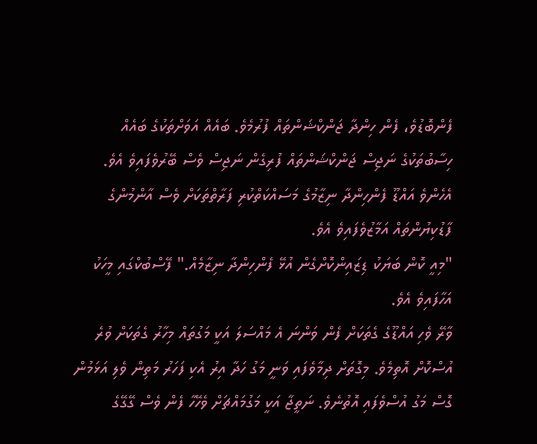ފެންބޮޑުވެ، ފެން ހިންދާ ޖަންކްޝަންތައް ފުރުމެވެ. ބައެއް އަވަށްތަކުގެ ބައެއް ހިސާބުތަކުގެ ނަޖިސް ޖަންކްޝަންތައް ފުރިގެން ނަޖިސް ވެސް ބޭރުވެފައިވެ އެވެ.
އެހެންވެ އައްޑޫ ފެންހިންދާ ނިޒާމުގެ މަސައްކަތްކުރި ފަރާތްތަކަށް ވެސް އާންމުންގެ ފާޑުކިޔުންތައް އަމާޒުވެފައިވެ އެވެ.
"މިއީ ކޮން ބަޔަކު ޑިޒައިންކޮށްގެން އުޅޭ ފެންހިންދާ ނިޒާމެއް." ފޭސްބުކްގައި މީހަކު އަހާފައިވެ އެވެ.
ވާރޭ ވެހި އައްޑޫގެ ގެތަކަށް ފެން ވަންނަ އެ މައްސަލަ އަކީ މަގުތައް މިހާރު ގެތަކަށް ވުރެ އުސްކޮށް އޮތިމެވެ. މިގޮތަށް ދިމާވެފައި ވަނީ މަގު ހަދާ އިރު އެކި ފަހަރު މަތިން ވެލި އަޅަމުން ގޮސް މަގު އުސްވެފައި އޮތުނެވެ. ނަތީޖާ އަކީ މަގުމައްޗަށް ވެހޭހާ ފެން ވެސް ގޭގޭގެ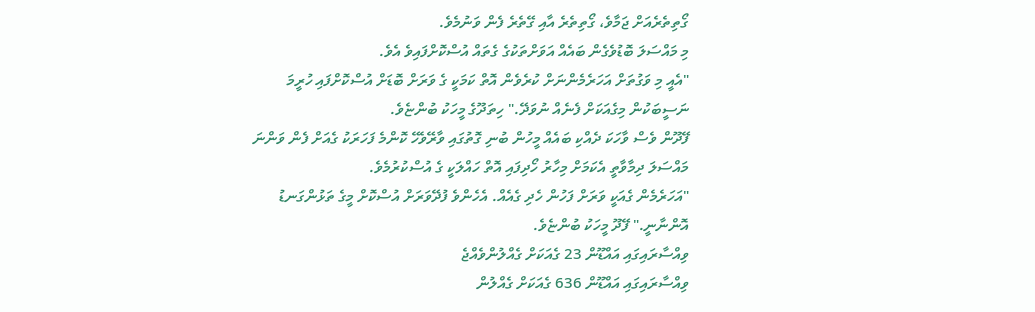ގޯތިތެރެއަށް ޖަމާވެ، ގޯތިތެރެ އާއި ގޭތެރެ ފެން ވަނުމެވެ.
މި މައްސަލަ ބޮޑުވެގެން ބައެއް އަވަށްތަކުގެ ގެތައް އުސްކޮށްފައިވެ އެވެ.
"އެއީ މި ވަގުތަށް އަހަރެމެންނަށް ކުރެވެން އޮތް ކަމަކީ ގެ ވަރަށް ބޮޑަށް އުސްކޮށްފައި ހުރީމަ ނަސީބަކުން މިގެއަކަށް ފެނެއް ނުވަދޭ." ހިތަދޫގެ މީހަކު ބުންޏެވެ.
ފޭދޫން ވެސް ވާހަކަ ދެއްކި ބައެއް މީހުން ބުނި ގޮތުގައި ވާރޭވެހޭ ކޮންމެ ފަހަރަކު ގެއަށް ފެން ވަންނަ މައްސަލަ ދިމާވާތީ އެކަމަށް މިހާރު ހޯދިފައި އޮތް ހައްލަކީ ގެ އުސްކުރުމެވެ.
"އަހަރެމެން ގެއަކީ ވަރަށް ފަހުން ހެދި ގެއެއް. އެހެންވެ ފުދޭވަރަށް އުސްކޮށް މީގެ ތަޅުންގަނޑު އޮންނާނީ." ފޭދޫ މީހަކު ބުންޏެވެ.
ވިއްސާރައިގައި އައްޑޫން 23 ގެއަކަށް ގެއްލުންވެއްޖެ
ވިއްސާރައިގައި އައްޑޫން 636 ގެއަކަށް ގެއްލުން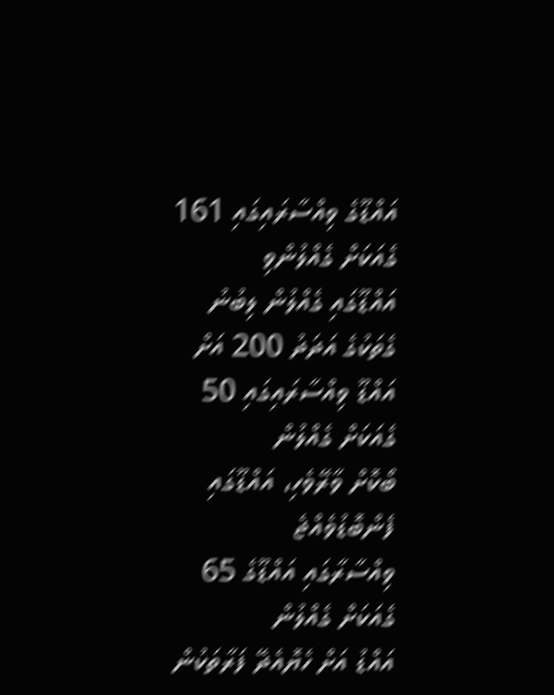އައްޑޫގެ ވިއްސާރައިގައި 161 ގެއަކަށް ގެއްލުންވި
އައްޑޫގައި ގެއްލުން ލިބުނު ގެތަކުގެ އަދަދު 200 އަށް
އައްޑޫ ވިއްސާރައިގައި 50 ގެއަކަށް ގެއްލުން
ބޯކޮށް ވާރޭވެހި، އައްޑޫގައި ފެންބޮޑުވެއްޖެ
ވިއްސާރާގައި އައްޑޫގެ 65 ގެއަކަށް ގެއްލުން
އައްޑު އަށް ހެޔޮއެދޭ ފަރާތަކުން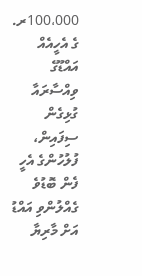100،000ރ. ގެ އެހީއެއް
އައްޑޫގެ ވިއްސާރައާ ގުޅިގެން ސިފައިން، ފުލުހުންގެ އެހީ
ފެން ބޮޑުވެ ގެއްލުންވި އައްޑު އަށް މާރިޔާ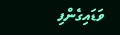ވަޑައިގެންފި